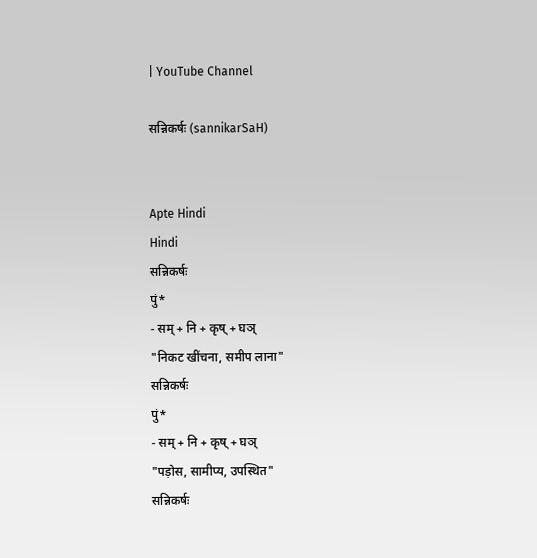| YouTube Channel

सन्निकर्षः (sannikarSaH)


Apte Hindi
Hindi
सन्निकर्षः
पुं*
- सम् + नि + कृष् + घञ्
"निकट खींचना, समीप लाना"
सन्निकर्षः
पुं*
- सम् + नि + कृष् + घञ्
"पड़ोस, सामीप्य, उपस्थित"
सन्निकर्षः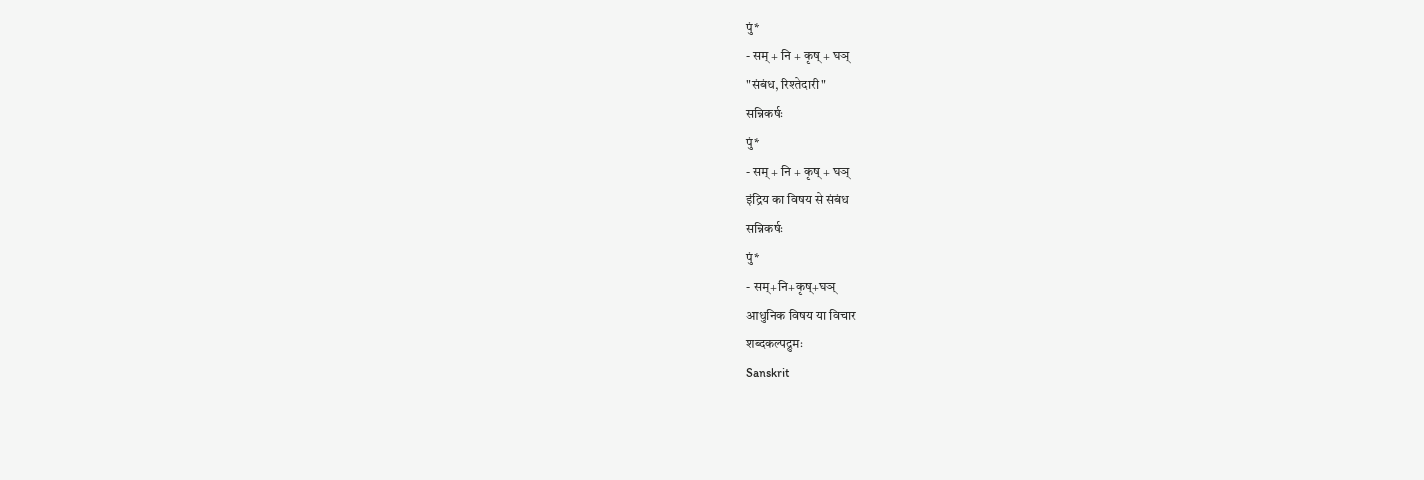पुं*
- सम् + नि + कृष् + घञ्
"संबंध, रिश्तेदारी"
सन्निकर्षः
पुं*
- सम् + नि + कृष् + घञ्
इंद्रिय का विषय से संबंध
सन्निकर्षः
पुं*
- सम्+नि+कृष्+घञ्
आधुनिक विषय या विचार
शब्दकल्पद्रुमः
Sanskrit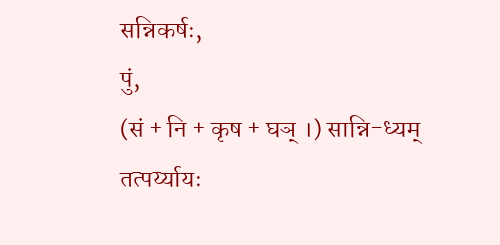सन्निकर्षः,
पुं,
(सं + नि + कृष + घञ् ।) सान्नि-ध्यम् तत्पर्य्यायः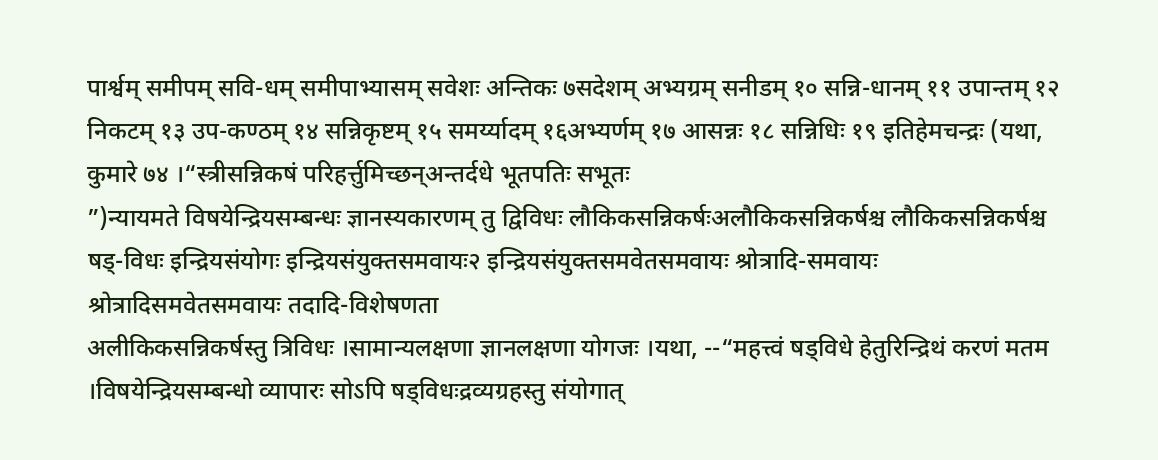पार्श्वम् समीपम् सवि-धम् समीपाभ्यासम् सवेशः अन्तिकः ७सदेशम् अभ्यग्रम् सनीडम् १० सन्नि-धानम् ११ उपान्तम् १२ निकटम् १३ उप-कण्ठम् १४ सन्निकृष्टम् १५ समर्य्यादम् १६अभ्यर्णम् १७ आसन्नः १८ सन्निधिः १९ इतिहेमचन्द्रः (यथा, कुमारे ७४ ।“स्त्रीसन्निकषं परिहर्त्तुमिच्छन्अन्तर्दधे भूतपतिः सभूतः
”)न्यायमते विषयेन्द्रियसम्बन्धः ज्ञानस्यकारणम् तु द्विविधः लौकिकसन्निकर्षःअलौकिकसन्निकर्षश्च लौकिकसन्निकर्षश्च षड्-विधः इन्द्रियसंयोगः इन्द्रियसंयुक्तसमवायः२ इन्द्रियसंयुक्तसमवेतसमवायः श्रोत्रादि-समवायः श्रोत्रादिसमवेतसमवायः तदादि-विशेषणता
अलीकिकसन्निकर्षस्तु त्रिविधः ।सामान्यलक्षणा ज्ञानलक्षणा योगजः ।यथा, --“महत्त्वं षड्विधे हेतुरिन्द्रिथं करणं मतम ।विषयेन्द्रियसम्बन्धो व्यापारः सोऽपि षड्विधःद्रव्यग्रहस्तु संयोगात्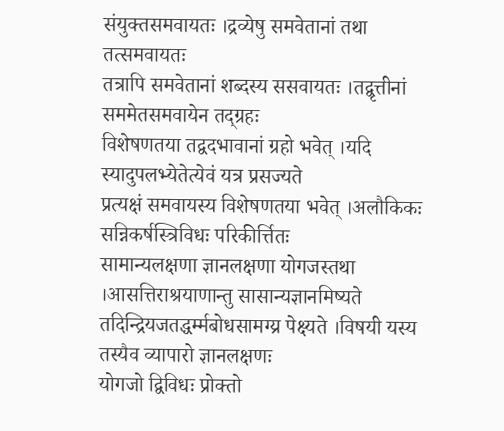संयुक्तसमवायतः ।द्रव्येषु समवेतानां तथा तत्समवायतः
तत्रापि समवेतानां शब्दस्य ससवायतः ।तद्वृत्तीनां सममेतसमवायेन तद्ग्रहः
विशेषणतया तद्वदभावानां ग्रहो भवेत् ।यदि स्यादुपलभ्येतेत्येवं यत्र प्रसज्यते
प्रत्यक्षं समवायस्य विशेषणतया भवेत् ।अलौकिकः सन्निकर्षस्त्रिविधः परिकीर्त्तितः
सामान्यलक्षणा ज्ञानलक्षणा योगजस्तथा ।आसत्तिराश्रयाणान्तु सासान्यज्ञानमिष्यते
तदिन्द्रियजतद्धर्म्मबोधसामग्य्र पेक्ष्यते ।विषयी यस्य तस्यैव व्यापारो ज्ञानलक्षणः
योगजो द्विविधः प्रोक्तो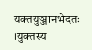यक्तयुञ्जानभेदतः ।युक्तस्य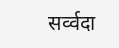सर्व्वदा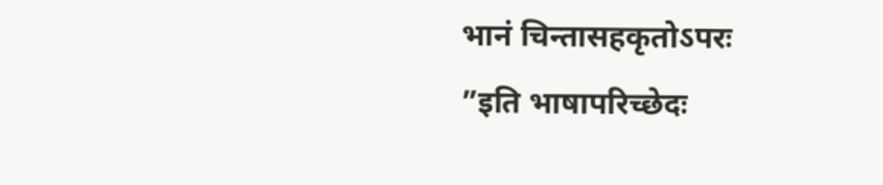भानं चिन्तासहकृतोऽपरः
”इति भाषापरिच्छेदः